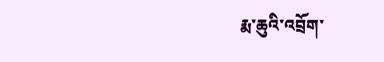རྨ་ཆུའི་འབྲོག་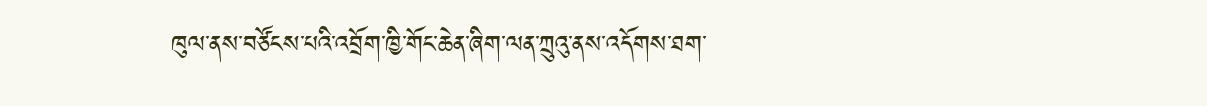ཁུལ་ནས་བཙོངས་པའི་འབྲོག་ཁྱི་གོང་ཆེན་ཞིག་ལན་ཀྲུའུ་ནས་འདོགས་ཐག་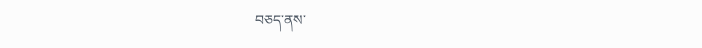བཅད་ནས་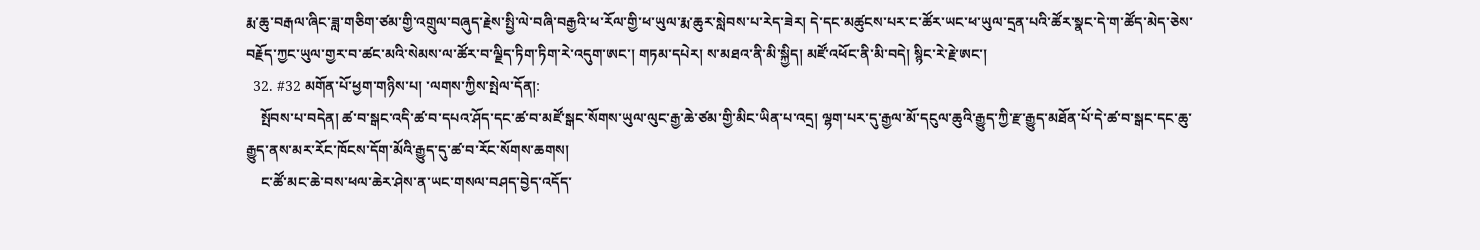རྨ་ཆུ་བརྒལ་ཞིང་ཟླ་གཅིག་ཙམ་གྱི་འགྲུལ་བཞུད་རྗེས་སྤྱི་ལེ་བཞི་བརྒྱའི་ཕ་རོལ་གྱི་ཕ་ཡུལ་རྨ་ཆུར་སླེབས་པ་རེད་ཟེར། དེ་དང་མཚུངས་པར་ང་ཚོར་ཡང་ཕ་ཡུལ་དྲན་པའི་ཚོར་སྣང་དེ་ག་ཚོད་མེད་ཅེས་བརྗོད་ཀྱང་ཡུལ་གྱར་བ་ཚང་མའི་སེམས་ལ་ཚོར་བ་ལྗིད་ཏིག་ཏིག་རེ་འདུག་ཨང་། གཏམ་དཔེར། ས་མཐའ་ནི་མི་སྐྱིད། མཛོ་འཕོང་ནི་མི་བདེ། སྙིང་རེ་རྗེ་ཨང་།
  32. #32 མགོན་པོ་ཕྱག་གཉིས་པ། ་ལགས་ཀྱིས་སྤེལ་དོན།:
    སྤོབས་པ་བདེན། ཚ་བ་སྒང་འདི་ཚ་བ་དཔའ་ཤོད་དང་ཚ་བ་མཛོ་སྒང་སོགས་ཡུལ་ལུང་རྒྱ་ཆེ་ཙམ་གྱི་མིང་ཡིན་པ་འདྲ། ལྷག་པར་དུ་རྒྱལ་མོ་དངུལ་ཆུའི་རྒྱུད་ཀྱི་རྫ་རྒྱུད་མཐོན་པོ་དེ་ཚ་བ་སྒང་དང་ཆུ་རྒྱུད་ནས་མར་རོང་ཁོངས་དོག་མོའི་རྒྱུད་དུ་ཚ་བ་རོང་སོགས་ཆགས།
    ང་ཚོ་མང་ཆེ་བས་ཕལ་ཆེར་ཤེས་ན་ཡང་གསལ་བཤད་བྱེད་འདོད་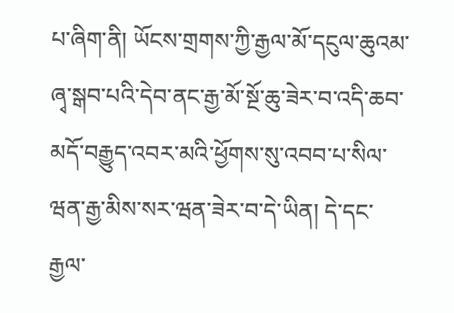པ་ཞིག་ནི། ཡོངས་གྲགས་ཀྱི་རྒྱལ་མོ་དངུལ་ཆུའམ་ཞྭ་སྒབ་པའི་དེབ་ནང་རྒྱ་མོ་སྔོ་ཆུ་ཟེར་བ་འདི་ཆབ་མདོ་བརྒྱུད་འབར་མའི་ཕྱོགས་སུ་འབབ་པ་སིལ་ཝན་རྒྱ་མིས་སར་ཝན་ཟེར་བ་དེ་ཡིན། དེ་དང་རྒྱལ་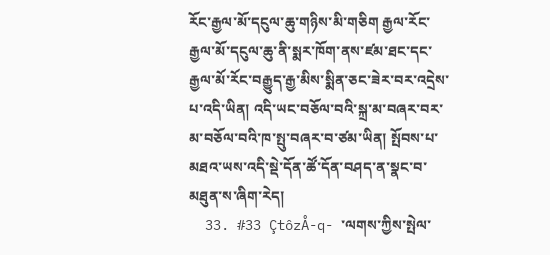རོང་རྒྱལ་མོ་དངུལ་ཆུ་གཉིས་མི་གཅིག རྒྱལ་རོང་རྒྱལ་མོ་དངུལ་ཆུ་ནི་སྨར་ཁོག་ནས་ཛམ་ཐང་དང་རྒྱལ་མོ་རོང་བརྒྱུད་རྒྱ་མིས་སྨིན་ཅང་ཟེར་བར་འདྲེས་པ་འདི་ཡིན། འདི་ཡང་བཅོལ་བའི་སྐྲ་མ་བཞར་བར་མ་བཅོལ་བའི་ཁ་སྤུ་བཞར་བ་ཙམ་ཡིན། སྤོབས་པ་མཐའ་ཡས་འདི་སྡེ་དོན་ཚོ་དོན་བཤད་ན་སྣང་བ་མཐུན་ས་ཞིག་རེད།
  33. #33 ÇtôzÅ-q- ་ལགས་ཀྱིས་སྤེལ་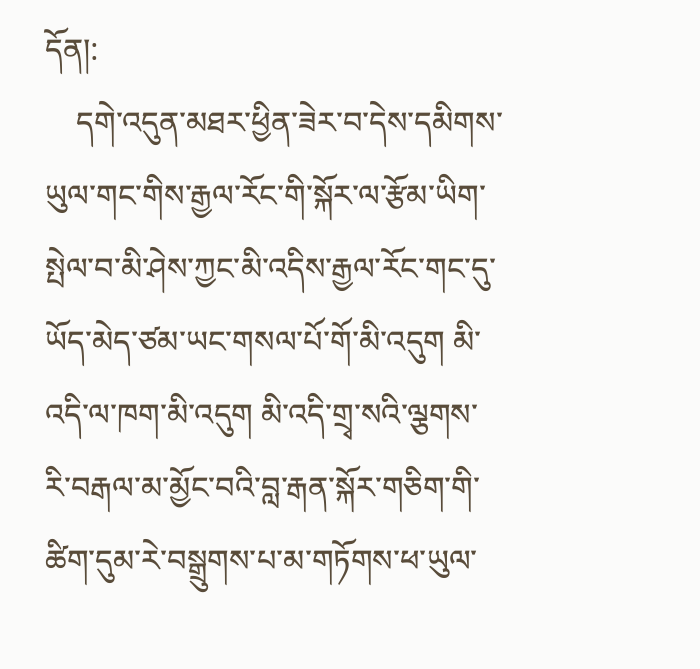དོན།:
    དགེ་འདུན་མཐར་ཕྱིན་ཟེར་བ་དེས་དམིགས་ཡུལ་གང་གིས་རྒྱལ་རོང་གི་སྐོར་ལ་རྩོམ་ཡིག་སྤེལ་བ་མི་ཤེས་ཀྱང་མི་འདིས་རྒྱལ་རོང་གང་དུ་ཡོད་མེད་ཙམ་ཡང་གསལ་པོ་གོ་མི་འདུག མི་འདི་ལ་ཁག་མི་འདུག མི་འདི་གྲྭ་སའི་ལྕགས་རི་བརྒལ་མ་མྱོང་བའི་བླ་རྒན་སྐོར་གཅིག་གི་ཚིག་དུམ་རེ་བསྒྲུགས་པ་མ་གཏོགས་ཕ་ཡུལ་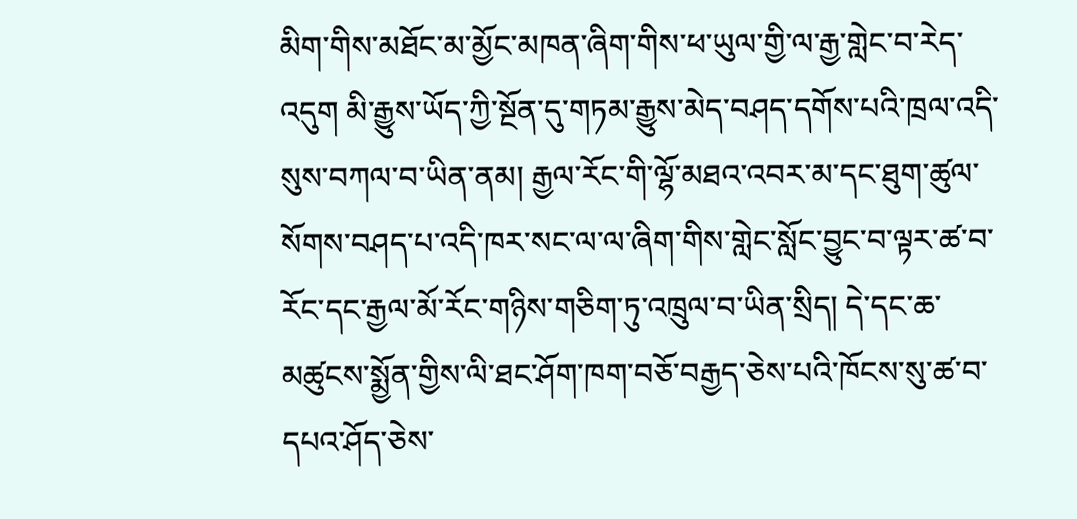མིག་གིས་མཐོང་མ་མྱོང་མཁན་ཞིག་གིས་ཕ་ཡུལ་གྱི་ལ་རྒྱ་གླེང་བ་རེད་འདུག མི་རྒྱུས་ཡོད་ཀྱི་སྔོན་དུ་གཏམ་རྒྱུས་མེད་བཤད་དགོས་པའི་ཁྲལ་འདི་སུས་བཀལ་བ་ཡིན་ནམ། རྒྱལ་རོང་གི་ལྷོ་མཐའ་འབར་མ་དང་ཐུག་ཚུལ་སོགས་བཤད་པ་འདི་ཁར་སང་ལ་ལ་ཞིག་གིས་གླེང་སློང་བྱུང་བ་ལྟར་ཚ་བ་རོང་དང་རྒྱལ་མོ་རོང་གཉིས་གཅིག་ཏུ་འཁྲུལ་བ་ཡིན་སྲིད། དེ་དང་ཆ་མཚུངས་སྨྱོན་གྱིས་ལི་ཐང་ཤོག་ཁག་བཅོ་བརྒྱད་ཅེས་པའི་ཁོངས་སུ་ཚ་བ་དཔའ་ཤོད་ཅེས་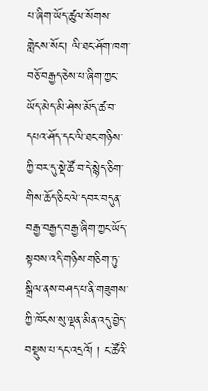པ་ཞིག་ཡོད་ཚུལ་སོགས་གླེངས་སོང་། ལི་ཐང་ཤོག་ཁག་བཅོ་བརྒྱད་ཅེས་པ་ཞིག་ཀྱང་ཡོད་མེད་མི་ཤེས་མོད་ཚ་བ་དཔའ་ཤོད་དང་ལི་ཐང་གཉིས་ཀྱི་བར་དུ་སྡེ་ཚོ་བ་དེ་སྙེད་ཅིག་གིས་ཆོད་ཅིང་ལེ་དབར་བདུན་བརྒྱ་བརྒྱད་བརྒྱ་ཞིག་ཀྱང་ཡོད་སྟབས་འདི་གཉིས་གཅིག་ཏུ་སྒྲིལ་ནས་བཤད་པ་ནི་གཟུགས་ཀྱི་ཁོངས་སུ་ལྡན་མིན་འདུ་བྱེད་བསྡུས་པ་དང་འདྲའོ། ། ང་ཚོའི་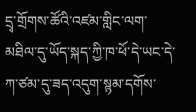དྲྭ་གྲོགས་ཚོའི་འཛམ་གླིང་ལག་མཐིལ་དུ་ཡོད་སྐད་ཀྱི་ཁ་ཕོ་དེ་ཡང་དེ་ཀ་ཙམ་དུ་ཟད་འདུག་སྙམ་དགོས་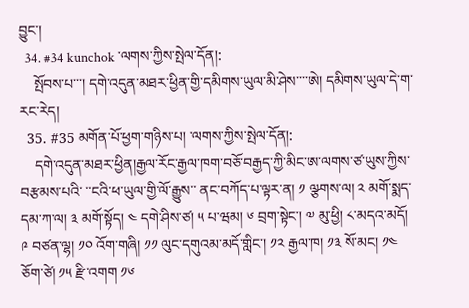བྱུང་།
  34. #34 kunchok ་ལགས་ཀྱིས་སྤེལ་དོན།:
    སྤོབས་པ་་་། དགེ་འདུན་མཐར་ཕྱིན་གྱི་དམིགས་ཡུལ་མི་ཤེས་་་་ཨེ། དམིགས་ཡུལ་དེ་ག་རང་རེད།
  35. #35 མགོན་པོ་ཕྱག་གཉིས་པ། ་ལགས་ཀྱིས་སྤེལ་དོན།:
    དགེ་འདུན་མཐར་ཕྱིན།རྒྱལ་རོང་རྒྱལ་ཁག་བཅོ་བརྒྱད་ཀྱི་མིང་ཨ་ལགས་ཙ་ཡུས་ཀྱིས་བརྩམས་པའི་ ་་ངའི་ཕ་ཡུལ་གྱི་ལོ་རྒྱུས་་ ནང་བཀོད་པ་ལྟར་ན། ༡ ལྩགས་ལ། ༢ མགོ་སྨད་དམ་ཀ་ལ། ༣ མགོ་སྟོད། ༤ དགེ་ཤིས་ཙ། ༥ པ་ཝམ། ༦ བྲག་སྟེང་། ༧ མུ་ཕྱི། ༨་མདའ་མདོ། ༩ བཙན་ལྷ། ༡༠ འོག་གཞི། ༡༡ ལུང་དགུའམ་མདོ་གླིང་། ༡༢ རྒྱལ་ཁ། ༡༣ སོ་མང། ༡༤ ཅོག་ཙེ། ༡༥ རྫི་འགག ༡༦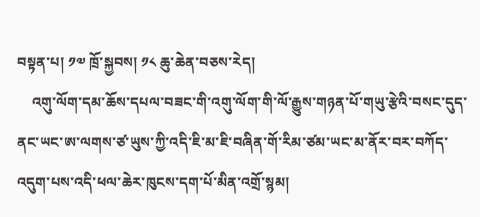བསྟན་པ། ༡༧ ཁྲོ་སྐྱབས། ༡༨ ཆུ་ཆེན་བཅས་རེད།
    འགུ་ལོག་དམ་ཆོས་དཔལ་བཟང་གི་འགུ་ལོག་གི་ལོ་རྒྱུས་གཉན་པོ་གཡུ་རྩེའི་བསང་དུད་ནང་ཡང་ཨ་ལགས་ཙ་ཡུས་ཀྱི་འདི་ཇི་མ་ཇི་བཞིན་གོ་རིམ་ཙམ་ཡང་མ་ནོར་བར་བཀོད་འདུག་པས་འདི་ཕལ་ཆེར་ཁུངས་དག་པོ་མིན་འགྲོ་སྙམ།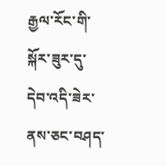རྒྱལ་རོང་གི་སྐོར་ཟུར་དུ་དེབ་འདི་ཟེར་ནས་ཅང་བཤད་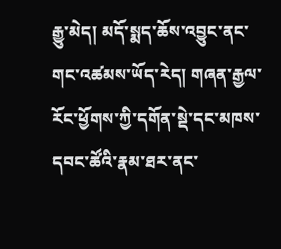རྒྱུ་མེད། མདོ་སྨད་ཆོས་འབྱུང་ནང་གང་འཚམས་ཡོད་རེད། གཞན་རྒྱལ་རོང་ཕྱོགས་ཀྱི་དགོན་སྡེ་དང་མཁས་དབང་ཚོའི་རྣམ་ཐར་ནང་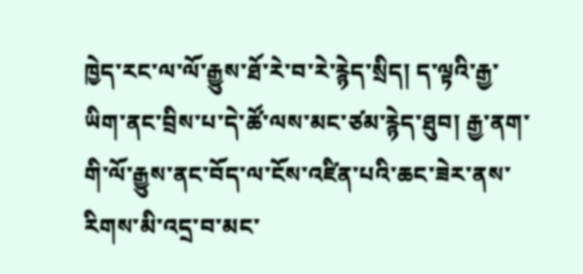ཁྱེད་རང་ལ་ལོ་རྒྱུས་ཐོ་རེ་བ་རེ་རྙེད་སྲིད། ད་ལྟའི་རྒྱ་ཡིག་ནང་བྲིས་པ་དེ་ཚོ་ལས་མང་ཙམ་རྙེད་ཐུབ། རྒྱ་ནག་གི་ལོ་རྒྱུས་ནང་བོད་ལ་ངོས་འཛིན་པའི་ཆང་ཟེར་ནས་རིགས་མི་འདྲ་བ་མང་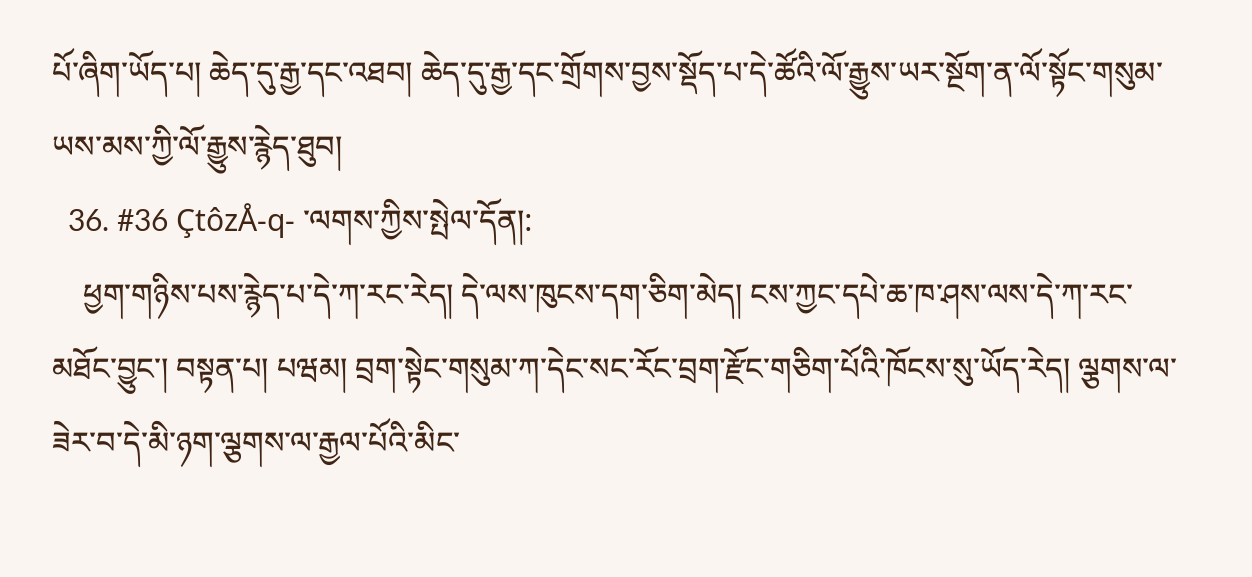པོ་ཞིག་ཡོད་པ། ཆེད་དུ་རྒྱ་དང་འཐབ། ཆེད་དུ་རྒྱ་དང་གྲོགས་བྱས་སྡོད་པ་དེ་ཚོའི་ལོ་རྒྱུས་ཡར་སྔོག་ན་ལོ་སྟོང་གསུམ་ཡས་མས་ཀྱི་ལོ་རྒྱུས་རྙེད་ཐུབ།
  36. #36 ÇtôzÅ-q- ་ལགས་ཀྱིས་སྤེལ་དོན།:
    ཕྱག་གཉིས་པས་རྙེད་པ་དེ་ཀ་རང་རེད། དེ་ལས་ཁུངས་དག་ཅིག་མེད། ངས་ཀྱང་དཔེ་ཆ་ཁ་ཤས་ལས་དེ་ཀ་རང་མཐོང་བྱུང་། བསྟན་པ། པཝམ། བྲག་སྟེང་གསུམ་ཀ་དེང་སང་རོང་བྲག་རྫོང་གཅིག་པོའི་ཁོངས་སུ་ཡོད་རེད། ལྕགས་ལ་ཟེར་བ་དེ་མི་ཉག་ལྕགས་ལ་རྒྱལ་པོའི་མིང་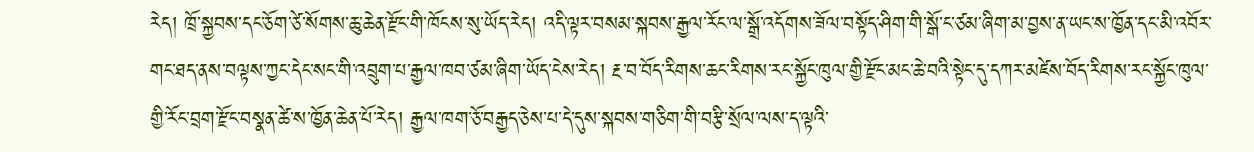རེད། ཁྲོ་སྐྱབས་དང་ཅོག་ཙེ་སོགས་ཆུ་ཆེན་རྫོང་གི་ཁོངས་སུ་ཡོད་རེད། འདི་ལྟར་བསམ་སྐབས་རྒྱལ་རོང་ལ་སྒྲོ་འདོགས་ཟོལ་བསྟོད་ཤིག་གི་སྒོ་ང་ཙམ་ཞིག་མ་བྱས་ན་ཡང་ས་ཁྱོན་དང་མི་འབོར་གང་ཐད་ནས་བལྟས་ཀྱང་དེང་སང་གི་འབྲུག་པ་རྒྱལ་ཁབ་ཙམ་ཞིག་ཡོད་ངེས་རེད། རྔ་བ་བོད་རིགས་ཆང་རིགས་རང་སྐྱོང་ཁུལ་གྱི་རྫོང་མང་ཆེ་བའི་སྟེང་དུ་དཀར་མཛེས་བོད་རིགས་རང་སྐྱོང་ཁུལ་གྱི་རོང་བྲག་རྫོང་བསྣན་ཚེ་ས་ཁྱོན་ཆེན་པོ་རེད། རྒྱལ་ཁག་ཅོ་བརྒྱད་ཅེས་པ་དེ་དུས་སྐབས་གཅིག་གི་བརྩི་སྲོལ་ལས་ད་ལྟའི་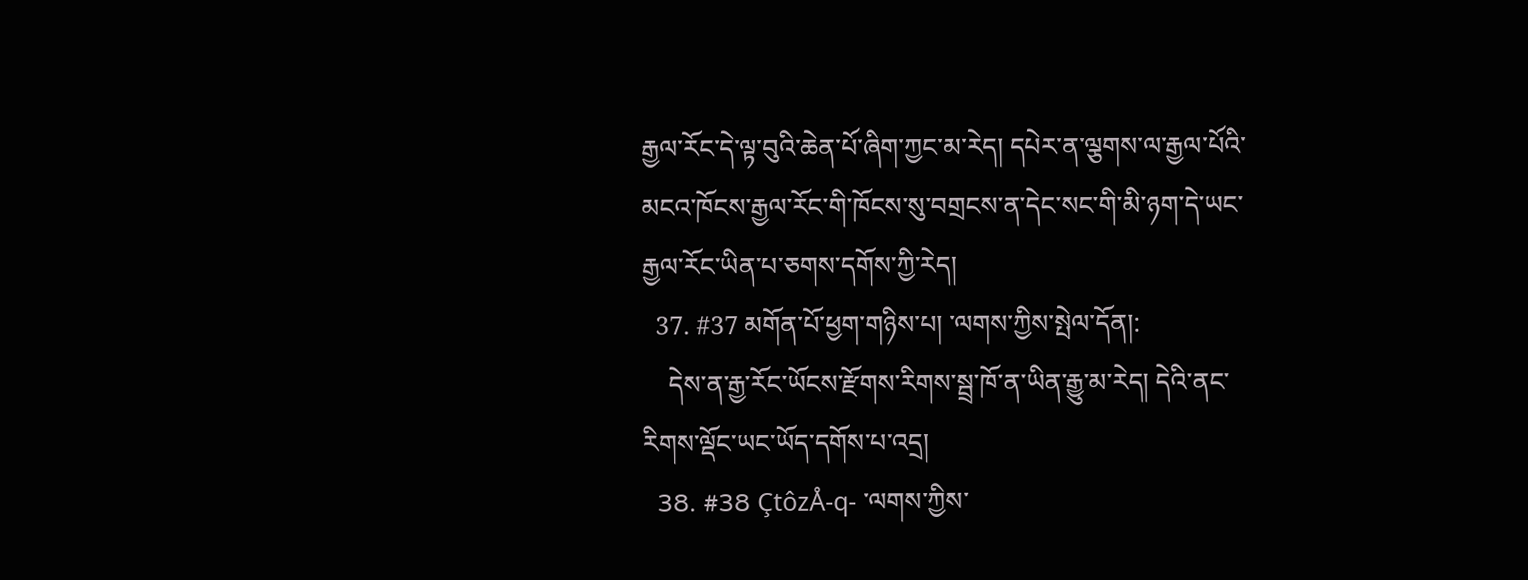རྒྱལ་རོང་དེ་ལྟ་བུའི་ཆེན་པོ་ཞིག་ཀྱང་མ་རེད། དཔེར་ན་ལྕགས་ལ་རྒྱལ་པོའི་མངའ་ཁོངས་རྒྱལ་རོང་གི་ཁོངས་སུ་བགྲངས་ན་དེང་སང་གི་མི་ཉག་དེ་ཡང་རྒྱལ་རོང་ཡིན་པ་ཅགས་དགོས་ཀྱི་རེད།
  37. #37 མགོན་པོ་ཕྱག་གཉིས་པ། ་ལགས་ཀྱིས་སྤེལ་དོན།:
    དེས་ན་རྒྱ་རོང་ཡོངས་རྫོགས་རིགས་སྦྲ་ཁོ་ན་ཡིན་རྒྱུ་མ་རེད། དེའི་ནང་རིགས་ལྡོང་ཡང་ཡོད་དགོས་པ་འདྲ།
  38. #38 ÇtôzÅ-q- ་ལགས་ཀྱིས་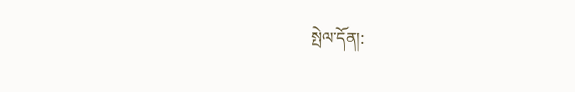སྤེལ་དོན།: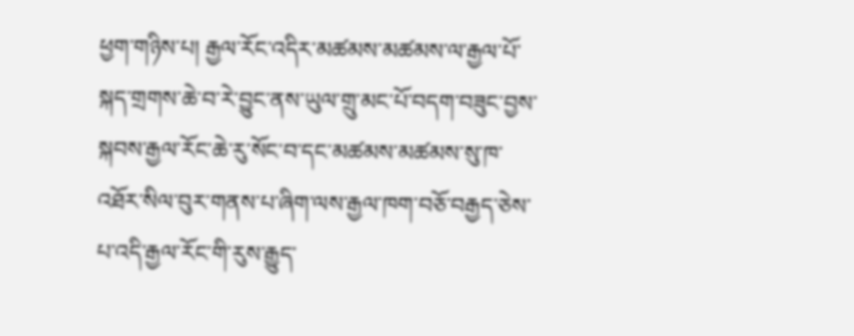ཕྱག་གཉིས་པ། རྒྱལ་རོང་འདིར་མཚམས་མཚམས་ལ་རྒྱལ་པོ་སྐད་གྲགས་ཆེ་བ་རེ་བྱུང་ནས་ཡུལ་གྲུ་མང་པོ་བདག་བཟུང་བྱས་སྐབས་རྒྱལ་རོང་ཆེ་རུ་སོང་བ་དང་མཚམས་མཚམས་སུ་ཁ་འཐོར་སིལ་བུར་གནས་པ་ཞིག་ལས་རྒྱལ་ཁག་བཅོ་བརྒྱད་ཅེས་པ་འདི་རྒྱལ་རོང་གི་རུས་རྒྱུད་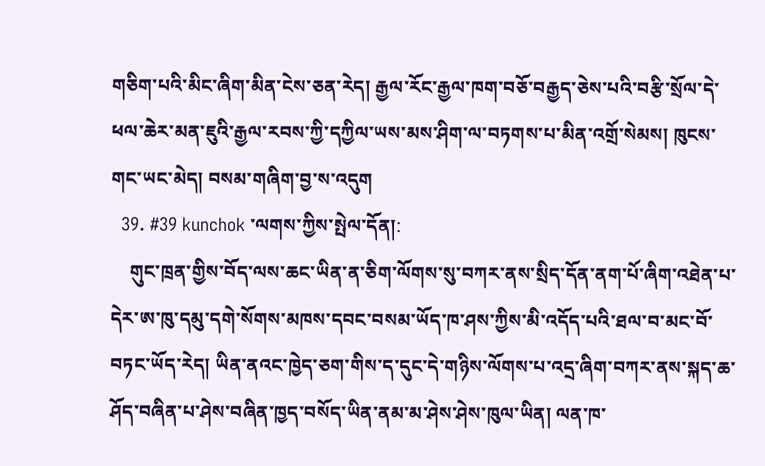གཅིག་པའི་མིང་ཞིག་མིན་ངེས་ཅན་རེད། རྒྱལ་རོང་རྒྱལ་ཁག་བཅོ་བརྒྱད་ཅེས་པའི་བརྩི་སྲོལ་དེ་ཕལ་ཆེར་མན་ཇུའི་རྒྱལ་རབས་ཀྱི་དཀྱིལ་ཡས་མས་ཤིག་ལ་བཏགས་པ་མིན་འགྲོ་སེམས། ཁུངས་གང་ཡང་མེད། བསམ་གཞིག་བྱ་ས་འདུག
  39. #39 kunchok ་ལགས་ཀྱིས་སྤེལ་དོན།:
    གུང་ཁྲན་གྱིས་བོད་ལས་ཆང་ཡིན་ན་ཅིག་ལོགས་སུ་བཀར་ནས་སྲིད་དོན་ནག་པོ་ཞིག་འཐེན་པ་དེར་ཨ་ཁུ་དམུ་དགེ་སོགས་མཁས་དབང་བསམ་ཡོད་ཁ་ཤས་ཀྱིས་མི་འདོད་པའི་ཐལ་བ་མང་བོ་བཏང་ཡོད་རེད། ཡིན་ནའང་ཁྱེད་ཅག་གིས་ད་དུང་དེ་གཉིས་ལོགས་པ་འདྲ་ཞིག་བཀར་ནས་སྐད་ཆ་ཤོད་བཞིན་པ་ཤེས་བཞིན་ཁྱད་བསོད་ཡིན་ནམ་མ་ཤེས་ཤེས་ཁུལ་ཡིན། ལན་ཁ་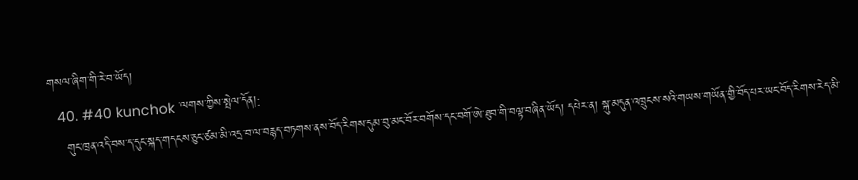གསལ་ཞིག་གི་རེ་བ་ཡོད།
  40. #40 kunchok ་ལགས་ཀྱིས་སྤེལ་དོན།:
    གུང་ཁྲན་འདི་བས་ད་དུང་སྐད་གདངས་ཅུང་ཙམ་མི་འདྲ་བ་ལ་བརྙད་བཏགས་ནས་བོད་རིགས་དུམ་བུ་མང་བོར་བགོས་དང་བགོ་ཨེ་ཐུབ་གི་བལྟ་བཞིན་ཡོད། དཔེར་ན། སྐུ་མདུན་འཁྲུངས་སའི་གཡས་གཡོན་གྱི་བོད་པར་ཡང་བོད་རིགས་རེད་མི་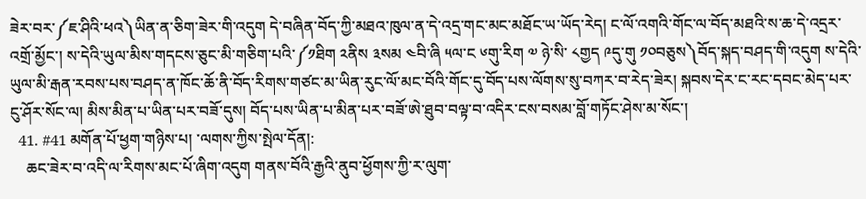ཟེར་བར་༼ཇ་ཤིའི་ཕའ༽ཡིན་ན་ཅིག་ཟེར་གི་འདུག དེ་བཞིན་བོད་ཀྱི་མཐའ་ཁུལ་ན་དེ་འདྲ་གང་མང་མཐོང་ཡ་ཡོད་རེད། ང་ལོ་འགའི་གོང་ལ་བོད་མཐའི་ས་ཆ་དེ་འདྲར་འགྲོ་མྱོང་། ས་དེའི་ཡུལ་མིས་གདངས་ཅུང་མི་གཅིག་པའི་༼༡ཐིག ༢ནིས ༣སམ ༤བི་ཞི ༥ལ་ང ༦གུ་རིག ༧ ཉེ་སི་ ༨གྱད ༩དུ་གུ ༡༠བཅུས༽བོད་སྐད་བཤད་གི་འདུག ས་དེའི་ཡུལ་མི་རྒན་རབས་པས་བཤད་ན་ཁོང་ཆོ་ནི་བོད་རིགས་གཙང་མ་ཡིན་རུང་ལོ་མང་བོའི་གོང་དུ་བོད་པས་ལོགས་སུ་བཀར་བ་རེད་ཟེར། སྐབས་དེར་ང་རང་དབང་མེད་པར་ངུ་ཤོར་སོང་ལ། མིས་མིན་པ་ཡིན་པར་བཟོ་དུས། བོད་པས་ཡིན་པ་མིན་པར་བཟོ་ཨེ་ཐུབ་བལྟ་བ་འདིར་ངས་བསམ་བློ་གཏོང་ཤེས་མ་སོང་།
  41. #41 མགོན་པོ་ཕྱག་གཉིས་པ། ་ལགས་ཀྱིས་སྤེལ་དོན།:
    ཆང་ཟེར་བ་འདི་ལ་རིགས་མང་པོ་ཞིག་འདུག གནས་བོའི་རྒྱའི་ནུབ་ཕྱོགས་ཀྱི་ར་ལུག་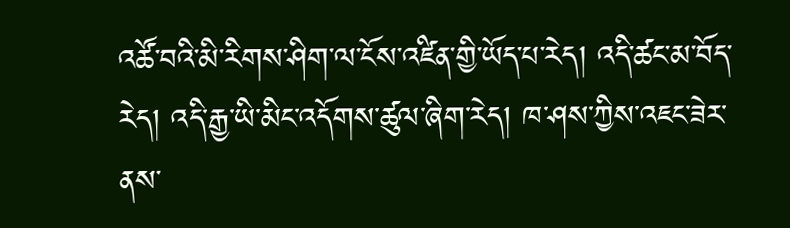འཚོ་བའི་མི་རིགས་ཤིག་ལ་ངོས་འཛིན་གྱི་ཡོད་པ་རེད། འདི་ཚང་མ་བོད་རེད། འདི་རྒྱ་ཡི་མིང་འདོགས་ཚུལ་ཞིག་རེད། ཁ་ཤས་ཀྱིས་འཇང་ཟེར་ནས་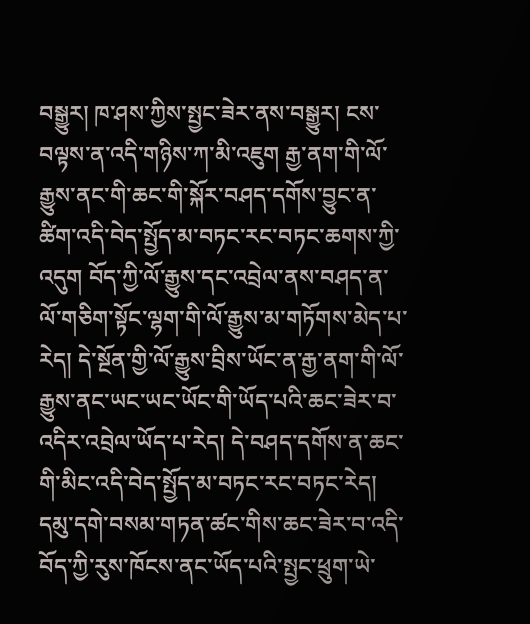བསྒྱུར། ཁ་ཤས་ཀྱིས་སྤྱང་ཟེར་ནས་བསྒྱུར། ངས་བལྟས་ན་འདི་གཉིས་ཀ་མི་འཇུག རྒྱ་ནག་གི་ལོ་རྒྱུས་ནང་གི་ཆང་གི་སྐོར་བཤད་དགོས་བྱུང་ན་ཚིག་འདི་བེད་སྤྱོད་མ་བཏང་རང་བཏང་ཆགས་ཀྱི་འདུག བོད་ཀྱི་ལོ་རྒྱུས་དང་འབྲེལ་ནས་བཤད་ན་ལོ་གཅིག་སྟོང་ལྷག་གི་ལོ་རྒྱུས་མ་གཏོགས་མེད་པ་རེད། དེ་སྔོན་གྱི་ལོ་རྒྱུས་བྲིས་ཡོང་ན་རྒྱ་ནག་གི་ལོ་རྒྱུས་ནང་ཡང་ཡང་ཡོང་གི་ཡོད་པའི་ཆང་ཟེར་བ་འདིར་འབྲེལ་ཡོད་པ་རེད། དེ་བཤད་དགོས་ན་ཆང་གི་མིང་འདི་བེད་སྤྱོད་མ་བཏང་རང་བཏང་རེད། དམུ་དགེ་བསམ་གཏན་ཚང་གིས་ཆང་ཟེར་བ་འདི་བོད་ཀྱི་རུས་ཁོངས་ནང་ཡོད་པའི་སྤྱང་ཕྲུག་ཡེ་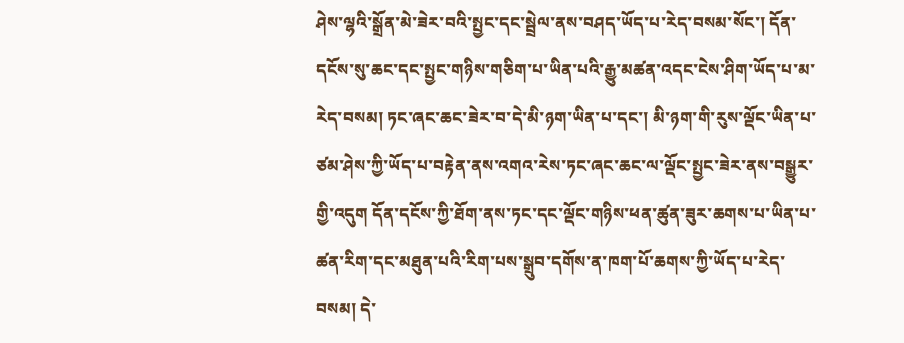ཤེས་ལྷའི་སྒྲོན་མེ་ཟེར་བའི་སྤྱང་དང་སྦྲེལ་ནས་བཤད་ཡོད་པ་རེད་བསམ་སོང་། དོན་དངོས་སུ་ཆང་དང་སྤྱང་གཉིས་གཅིག་པ་ཡིན་པའི་རྒྱུ་མཚན་འདང་ངེས་ཤིག་ཡོད་པ་མ་རེད་བསམ། ཏང་ཞང་ཆང་ཟེར་བ་དེ་མི་ཉག་ཡིན་པ་དང་། མི་ཉག་གི་རུས་ལྡོང་ཡིན་པ་ཙམ་ཤེས་ཀྱི་ཡོད་པ་བརྟེན་ནས་འགའ་རེས་ཏང་ཞང་ཆང་ལ་ལྡོང་སྤྱང་ཟེར་ནས་བསྒྱུར་གྱི་འདུག དོན་དངོས་ཀྱི་ཐོག་ནས་ཏང་དང་ལྡོང་གཉིས་ཕན་ཚུན་ཟུར་ཆགས་པ་ཡིན་པ་ཚན་རིག་དང་མཐུན་པའི་རིག་པས་སྒྲུབ་དགོས་ན་ཁག་པོ་ཆགས་ཀྱི་ཡོད་པ་རེད་བསམ། དེ་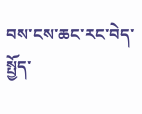བས་ངས་ཆང་རང་བེད་སྤྱོད་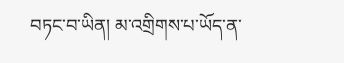བཏང་བ་ཡིན། མ་འགྲིགས་པ་ཡོད་ན་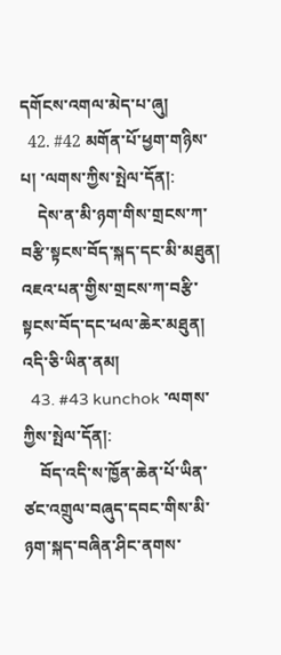དགོངས་འགལ་མེད་པ་ཞུ།
  42. #42 མགོན་པོ་ཕྱག་གཉིས་པ། ་ལགས་ཀྱིས་སྤེལ་དོན།:
    དེས་ན་མི་ཉག་གིས་གྲངས་ཀ་བརྩི་སྟངས་བོད་སྐད་དང་མི་མཐུན། འཇའ་པན་གྱིས་གྲངས་ཀ་བརྩི་སྟངས་བོད་དང་ཕལ་ཆེར་མཐུན། འདི་ཅི་ཡིན་ནམ།
  43. #43 kunchok ་ལགས་ཀྱིས་སྤེལ་དོན།:
    བོད་འདི་ས་ཁྱོན་ཆེན་པོ་ཡིན་ཙང་འགྲུལ་བཞུད་དབང་གིས་མི་ཉག་སྐད་བཞིན་ཤིང་ནགས་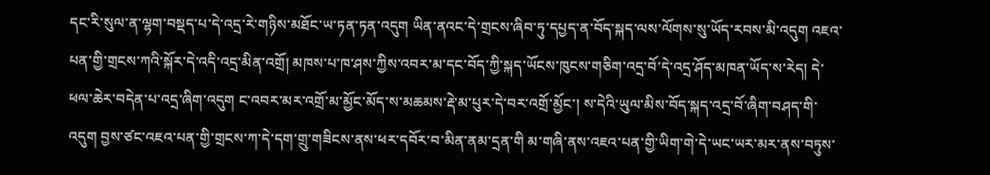དང་རི་སུལ་ན་ལྷག་བསྡད་པ་དེ་འདྲ་རེ་གཉིས་མཐོང་ཡ་ཏན་ཏན་འདུག ཡིན་ནའང་དེ་གྲངས་ཞིབ་ཏུ་དཔྱད་ན་བོད་སྐད་ལས་ལོགས་སུ་ཡོད་རབས་མི་འདུག འཇའ་པན་གྱི་གྲངས་ཀའི་སྐོར་དེ་འདི་འདྲ་མིན་འགྲོ། མཁས་པ་ཁ་ཤས་ཀྱིས་འབར་མ་དང་བོད་ཀྱི་སྐད་ཡོངས་ཁུངས་གཅིག་འདྲ་བོ་དེ་འདྲ་ཤོད་མཁན་ཡོད་ས་རེད། དེ་ཕལ་ཆེར་བདེན་པ་འདྲ་ཞིག་འདུག ང་འབར་མར་འགྲོ་མ་མྱོང་མོད་ས་མཆམས་རྡེ་མ་པུར་དེ་བར་འགྲོ་མྱོང་། ས་དེའི་ཡུལ་མིས་བོད་སྐད་འདྲ་བོ་ཞིག་བཤད་གི་འདུག བྱས་ཙང་འཇའ་པན་གྱི་གྲངས་ཀ་དེ་དག་གྲུ་གཟིངས་ནས་ཕར་དབོར་བ་མིན་ནམ་དྲན་གི མ་གཞི་ནས་འཇའ་པན་གྱི་ཡིག་གེ་དེ་ཡང་ཡར་མར་ནས་བཏུས་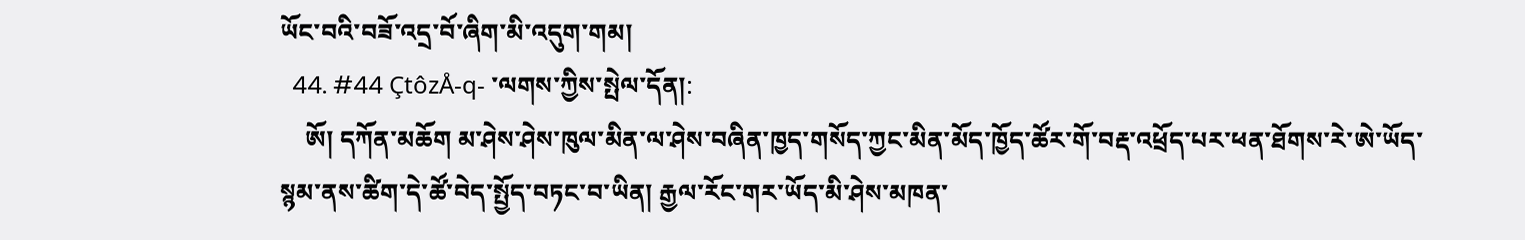ཡོང་བའི་བཟོ་འདྲ་བོ་ཞིག་མི་འདུག་གམ།
  44. #44 ÇtôzÅ-q- ་ལགས་ཀྱིས་སྤེལ་དོན།:
    ཨོ། དཀོན་མཆོག མ་ཤེས་ཤེས་ཁུལ་མིན་ལ་ཤེས་བཞིན་ཁྱད་གསོད་ཀྱང་མིན་མོད་ཁྱོད་ཚོར་གོ་བརྡ་འཕྲོད་པར་ཕན་ཐོགས་རེ་ཨེ་ཡོད་སྙམ་ནས་ཚིག་དེ་ཚོ་བེད་སྤྱོད་བཏང་བ་ཡིན། རྒྱལ་རོང་གར་ཡོད་མི་ཤེས་མཁན་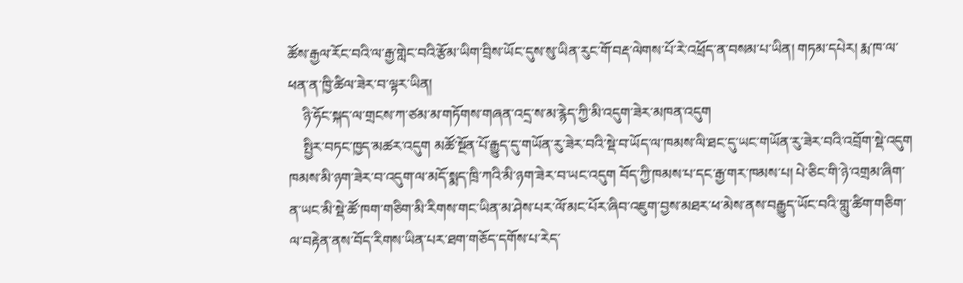ཚོས་རྒྱལ་རོང་བའི་ལ་རྒྱ་གླེང་བའི་རྩོམ་ཡིག་བྲིས་ཡོང་དུས་སུ་ཡིན་རུང་གོ་བརྡ་ལེགས་པོ་རེ་འཕྲོད་ན་བསམ་པ་ཡིན། གཏམ་དཔེར། རྨ་ཁ་ལ་ཕན་ན་ཁྱི་ཚིལ་ཟེར་བ་ལྟར་ཡིན།
    ཉི་ཧོང་སྐད་ལ་གྲངས་ཀ་ཙམ་མ་གཏོགས་གཞན་འདྲ་ས་མ་རྙེད་ཀྱི་མི་འདུག་ཟེར་མཁན་འདུག
    སྤྱིར་བཏང་ཁྱད་མཚར་འདུག མཚོ་སྔོན་པོ་རྒྱུད་དུ་གཡོན་རུ་ཟེར་བའི་སྡེ་བ་ཡོད་ལ་ཁམས་ལི་ཐང་དུ་ཡང་གཡོན་རུ་ཟེར་བའི་འབྲོག་སྡེ་འདུག ཁམས་མི་ཉག་ཟེར་བ་འདུག་ལ་མདོ་སྨད་ཁྲི་ཀའི་མི་ཉག་ཟེར་བ་ཡང་འདུག བོད་ཀྱི་ཁམས་པ་དང་རྒྱ་གར་ཁམས་པ། པེ་ཅིང་གི་ཉེ་འགྲམ་ཞིག་ན་ཡང་མི་སྡེ་ཚོ་ཁག་གཅིག་མི་རིགས་གང་ཡིན་མ་ཤེས་པར་ལོ་མང་པོར་ཞིབ་འཇུག་བྱས་མཐར་ཕ་མེས་ནས་བརྒྱུད་ཡོང་བའི་གླུ་ཚིག་གཅིག་ལ་བརྟེན་ནས་བོད་རིགས་ཡིན་པར་ཐག་གཅོད་དགོས་པ་རེད་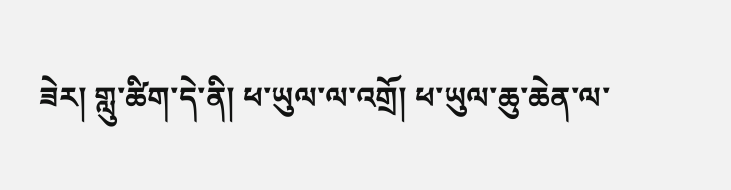ཟེར། གླུ་ཚིག་དེ་ནི། ཕ་ཡུལ་ལ་འགྲོ། ཕ་ཡུལ་ཆུ་ཆེན་ལ་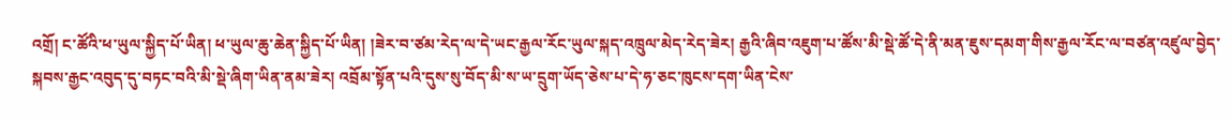འགྲོ། ང་ཚོའི་ཕ་ཡུལ་སྐྱིད་པོ་ཡིན། ཕ་ཡུལ་ཆུ་ཆེན་སྐྱིད་པོ་ཡིན། །ཟེར་བ་ཙམ་རེད་ལ་དེ་ཡང་རྒྱལ་རོང་ཡུལ་སྐད་འཁྲུལ་མེད་རེད་ཟེར། རྒྱའི་ཞིབ་འཇུག་པ་ཚོས་མི་སྡེ་ཚོ་དེ་ནི་མན་ཇུས་དམག་གིས་རྒྱལ་རོང་ལ་བཙན་འཛུལ་བྱེད་སྐབས་རྒྱང་འབུད་དུ་བཏང་བའི་མི་སྡེ་ཞིག་ཡིན་ནམ་ཟེར། འབྲོམ་སྟོན་པའི་དུས་སུ་བོད་མི་ས་ཡ་དྲུག་ཡོད་ཅེས་པ་དེ་ཧ་ཅང་ཁུངས་དག་ཡིན་ངེས་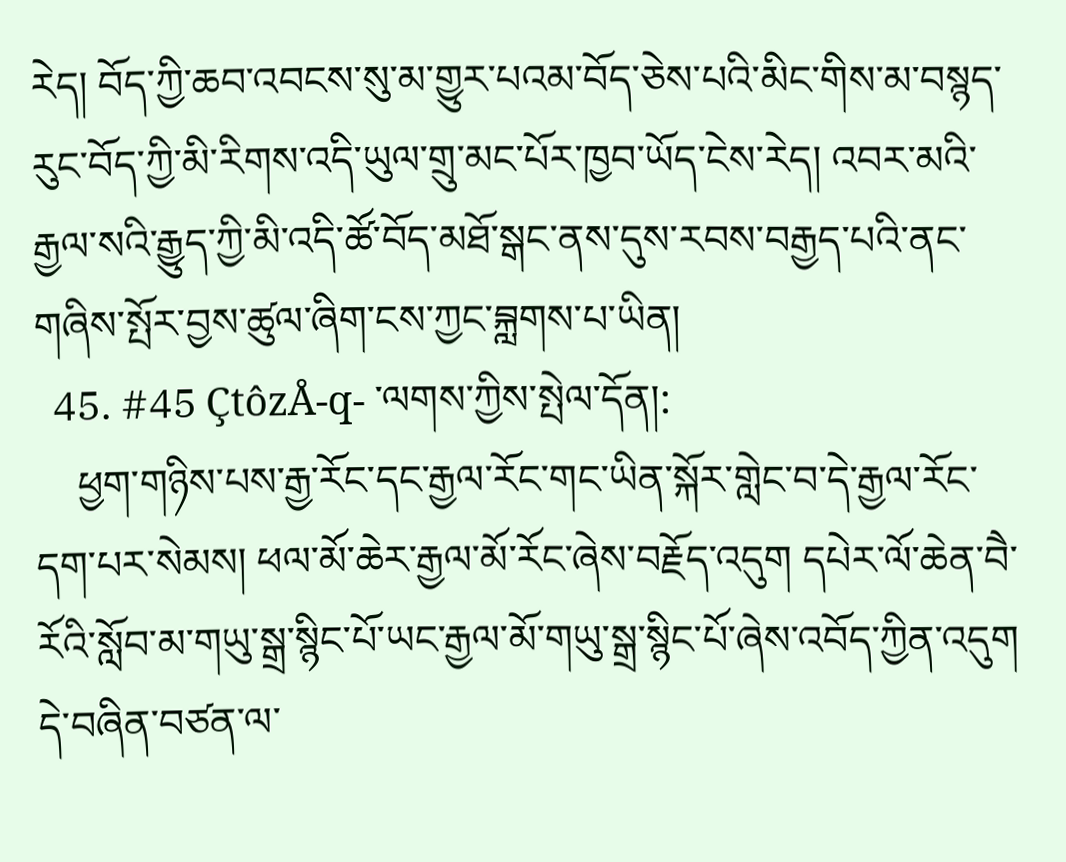རེད། བོད་ཀྱི་ཆབ་འབངས་སུ་མ་གྱུར་པའམ་བོད་ཅེས་པའི་མིང་གིས་མ་བསྙད་རུང་བོད་ཀྱི་མི་རིགས་འདི་ཡུལ་གྲུ་མང་པོར་ཁྱབ་ཡོད་ངེས་རེད། འབར་མའི་རྒྱལ་སའི་རྒྱུད་ཀྱི་མི་འདི་ཚོ་བོད་མཐོ་སྒང་ནས་དུས་རབས་བརྒྱད་པའི་ནང་གཞིས་སྤོར་བྱས་ཚུལ་ཞིག་ངས་ཀྱང་བྐླགས་པ་ཡིན།
  45. #45 ÇtôzÅ-q- ་ལགས་ཀྱིས་སྤེལ་དོན།:
    ཕྱག་གཉིས་པས་རྒྱ་རོང་དང་རྒྱལ་རོང་གང་ཡིན་སྐོར་གླེང་བ་དེ་རྒྱལ་རོང་དག་པར་སེམས། ཕལ་མོ་ཆེར་རྒྱལ་མོ་རོང་ཞེས་བརྗོད་འདུག དཔེར་ལོ་ཆེན་བཻ་རོའི་སློབ་མ་གཡུ་སྒྲ་སྙིང་པོ་ཡང་རྒྱལ་མོ་གཡུ་སྒྲ་སྙིང་པོ་ཞེས་འབོད་ཀྱིན་འདུག དེ་བཞིན་བཙན་ལ་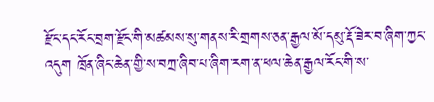རྫོང་དང་རོང་བྲག་རྫོང་གི་མཚམས་སུ་གནས་རི་གྲགས་ཅན་རྒྱལ་མོ་དམུ་རྡོ་ཟེར་བ་ཞིག་ཀྱང་འདུག ཁྲོན་ཞིང་ཆེན་གྱི་ས་བཀྲ་ཞིབ་པ་ཞིག་རག་ན་ཕལ་ཆེན་རྒྱལ་རོང་གི་ས་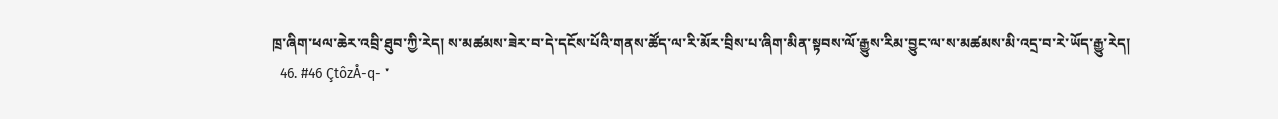ཁྲ་ཞིག་ཕལ་ཆེར་འབྲི་ཐུབ་ཀྱི་རེད། ས་མཚམས་ཟེར་བ་དེ་དངོས་པོའི་གནས་ཚོད་ལ་རི་མོར་བྲིས་པ་ཞིག་མིན་སྟབས་ལོ་རྒྱུས་རིམ་བྱུང་ལ་ས་མཚམས་མི་འདྲ་བ་རེ་ཡོད་རྒྱུ་རེད།
  46. #46 ÇtôzÅ-q- ་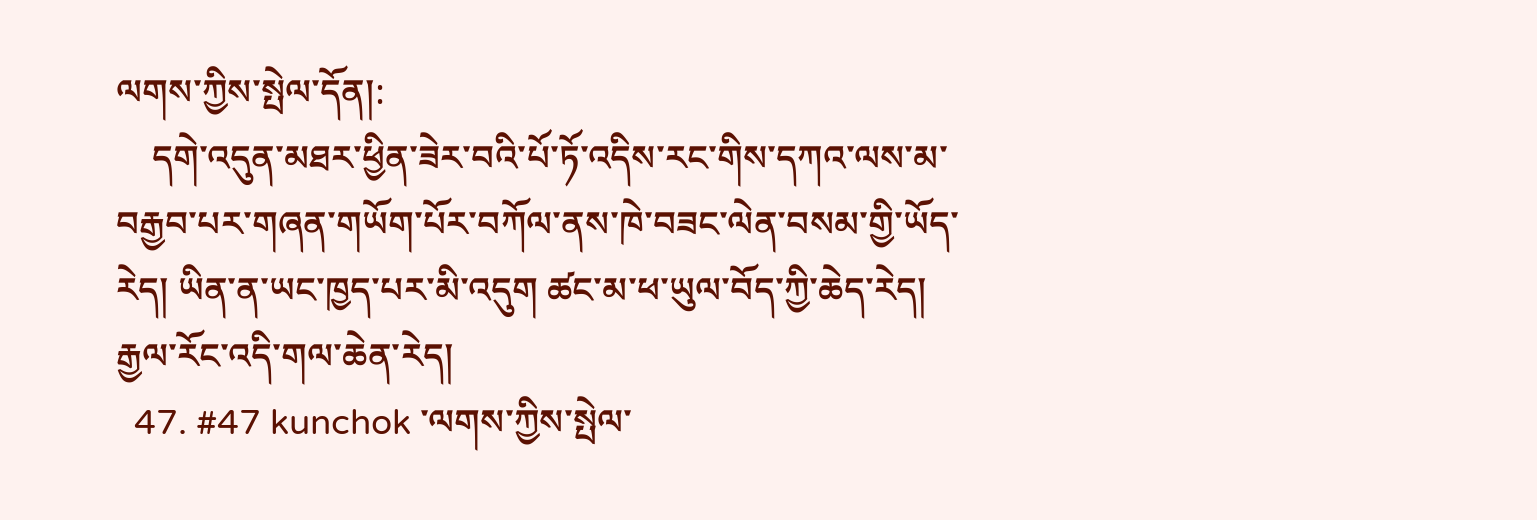ལགས་ཀྱིས་སྤེལ་དོན།:
    དགེ་འདུན་མཐར་ཕྱིན་ཟེར་བའི་པོ་ཏོ་འདིས་རང་གིས་དཀའ་ལས་མ་བརྒྱབ་པར་གཞན་གཡོག་པོར་བཀོལ་ནས་ཁེ་བཟང་ལེན་བསམ་གྱི་ཡོད་རེད། ཡིན་ན་ཡང་ཁྱད་པར་མི་འདུག ཚང་མ་ཕ་ཡུལ་བོད་ཀྱི་ཆེད་རེད། རྒྱལ་རོང་འདི་གལ་ཆེན་རེད།
  47. #47 kunchok ་ལགས་ཀྱིས་སྤེལ་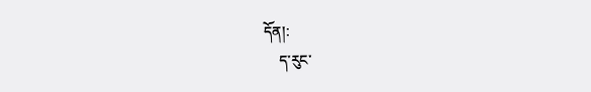དོན།:
    ད་རུང་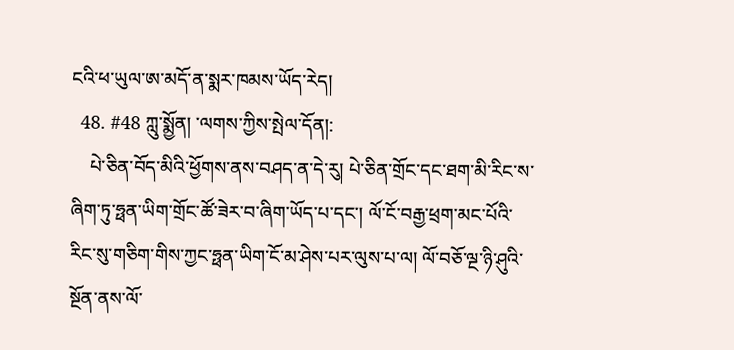ངའི་ཕ་ཡུལ་ཨ་མདོ་ན་སྨར་ཁམས་ཡོད་རེད།
  48. #48 ཀླུ་སྨྱོན། ་ལགས་ཀྱིས་སྤེལ་དོན།:
    པེ་ཅིན་བོད་མིའི་ཕྱོགས་ནས་བཤད་ན་དེ་རུ། པེ་ཅིན་གྲོང་དང་ཐག་མི་རིང་ས་ཞིག་ཏུ་ཧྥན་ཡིག་གྲོང་ཚོ་ཟེར་བ་ཞིག་ཡོད་པ་དང་། ལོ་ངོ་བརྒྱ་ཕྲག་མང་པོའི་རིང་སུ་གཅིག་གིས་ཀྱང་ཧྥན་ཡིག་ངོ་མ་ཤེས་པར་ལུས་པ་ལ། ལོ་བཅོ་ལྔ་ཉི་ཤུའི་སྔོན་ནས་ལོ་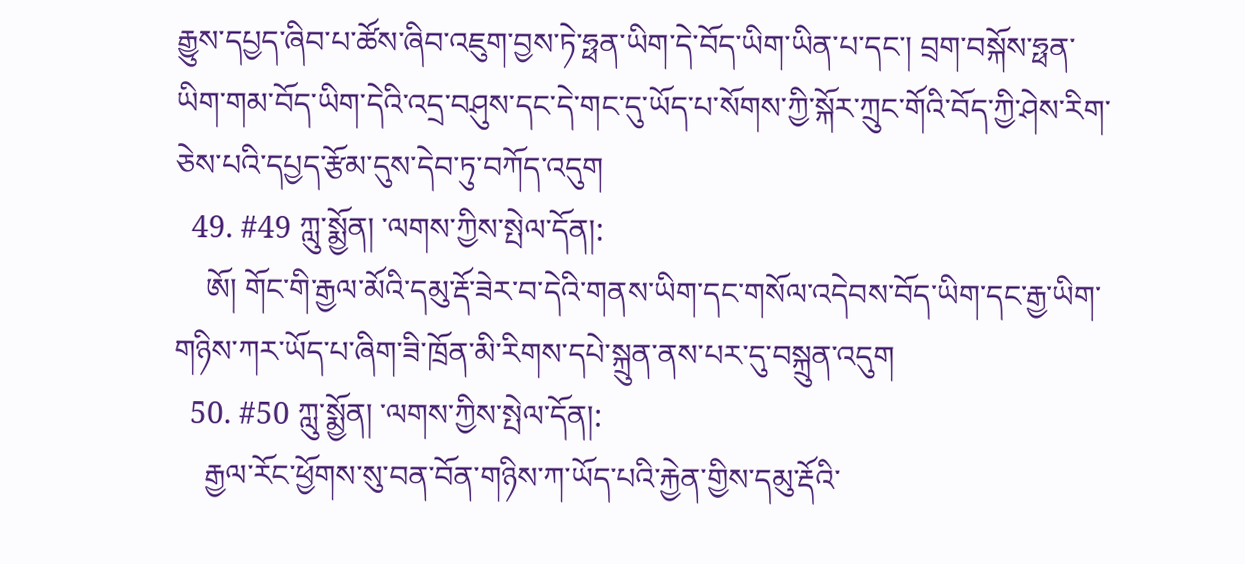རྒྱུས་དཔྱད་ཞིབ་པ་ཚོས་ཞིབ་འཇུག་བྱས་ཏེ་ཧྥན་ཡིག་དེ་བོད་ཡིག་ཡིན་པ་དང་། བྲག་བསྐོས་ཧྥན་ཡིག་གམ་བོད་ཡིག་དེའི་འདྲ་བཤུས་དང་དེ་གང་དུ་ཡོད་པ་སོགས་ཀྱི་སྐོར་ཀྲུང་གོའི་བོད་ཀྱི་ཤེས་རིག་ཅེས་པའི་དཔྱད་རྩོམ་དུས་དེབ་ཏུ་བཀོད་འདུག
  49. #49 ཀླུ་སྨྱོན། ་ལགས་ཀྱིས་སྤེལ་དོན།:
    ཨོ། གོང་གི་རྒྱལ་མོའི་དམུ་རྡོ་ཟེར་བ་དེའི་གནས་ཡིག་དང་གསོལ་འདེབས་བོད་ཡིག་དང་རྒྱ་ཡིག་གཉིས་ཀར་ཡོད་པ་ཞིག་ཟི་ཁྲོན་མི་རིགས་དཔེ་སྐྲུན་ནས་པར་དུ་བསྐྲུན་འདུག
  50. #50 ཀླུ་སྨྱོན། ་ལགས་ཀྱིས་སྤེལ་དོན།:
    རྒྱལ་རོང་ཕྱོགས་སུ་བན་བོན་གཉིས་ཀ་ཡོད་པའི་རྐྱེན་གྱིས་དམུ་རྡོའི་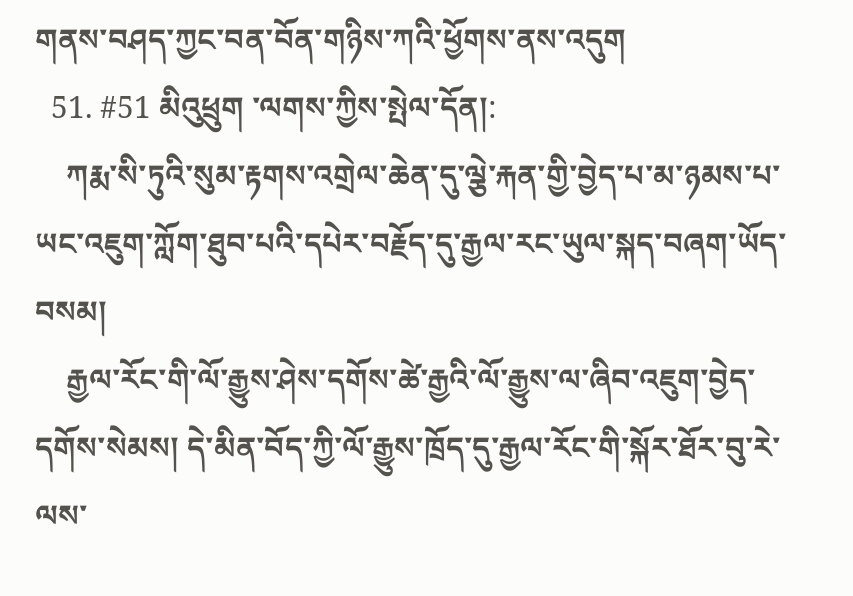གནས་བཤད་ཀྱང་བན་བོན་གཉིས་ཀའི་ཕྱོགས་ནས་འདུག
  51. #51 མིའུཕྲུག ་ལགས་ཀྱིས་སྤེལ་དོན།:
    ཀརྨ་སི་ཏུའི་སུམ་རྟགས་འགྲེལ་ཆེན་དུ་ལྕེ་རྐན་གྱི་བྱེད་པ་མ་ཉམས་པ་ཡང་འཇུག་ཀློག་ཐུབ་པའི་དཔེར་བརྗོད་དུ་རྒྱལ་རང་ཡུལ་སྐད་བཞག་ཡོད་བསམ།
    རྒྱལ་རོང་གི་ལོ་རྒྱུས་ཤེས་དགོས་ཚེ་རྒྱའི་ལོ་རྒྱུས་ལ་ཞིབ་འཇུག་བྱེད་དགོས་སེམས། དེ་མིན་བོད་ཀྱི་ལོ་རྒྱུས་ཁྲོད་དུ་རྒྱལ་རོང་གི་སྐོར་ཐོར་བུ་རེ་ལས་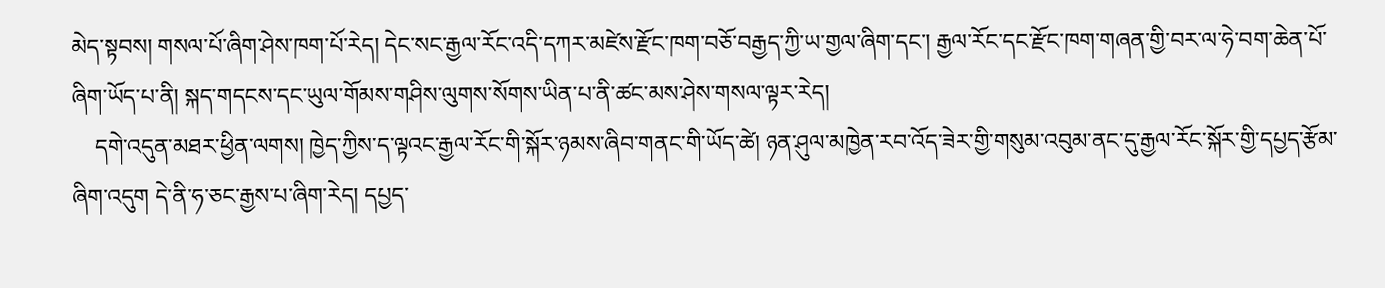མེད་སྟབས། གསལ་པོ་ཞིག་ཤེས་ཁག་པོ་རེད། དེང་སང་རྒྱལ་རོང་འདི་དཀར་མཛེས་རྫོང་ཁག་བཅོ་བརྒྱད་ཀྱི་ཡ་གྱལ་ཞིག་དང་། རྒྱལ་རོང་དང་རྫོང་ཁག་གཞན་གྱི་བར་ལ་ཧེ་བག་ཆེན་པོ་ཞིག་ཡོད་པ་ནི། སྐད་གདངས་དང་ཡུལ་གོམས་གཤིས་ལུགས་སོགས་ཡིན་པ་ནི་ཚང་མས་ཤེས་གསལ་ལྟར་རེད།
    དགེ་འདུན་མཐར་ཕྱིན་ལགས། ཁྱེད་ཀྱིས་ད་ལྟའང་རྒྱལ་རོང་གི་སྐོར་ཉམས་ཞིབ་གནང་གི་ཡོད་ཚེ། ཉན་ཤུལ་མཁྱེན་རབ་འོད་ཟེར་གྱི་གསུམ་འབུམ་ནང་དུ་རྒྱལ་རོང་སྐོར་གྱི་དཔྱད་རྩོམ་ཞིག་འདུག དེ་ནི་ཧ་ཅང་རྒྱས་པ་ཞིག་རེད། དཔྱད་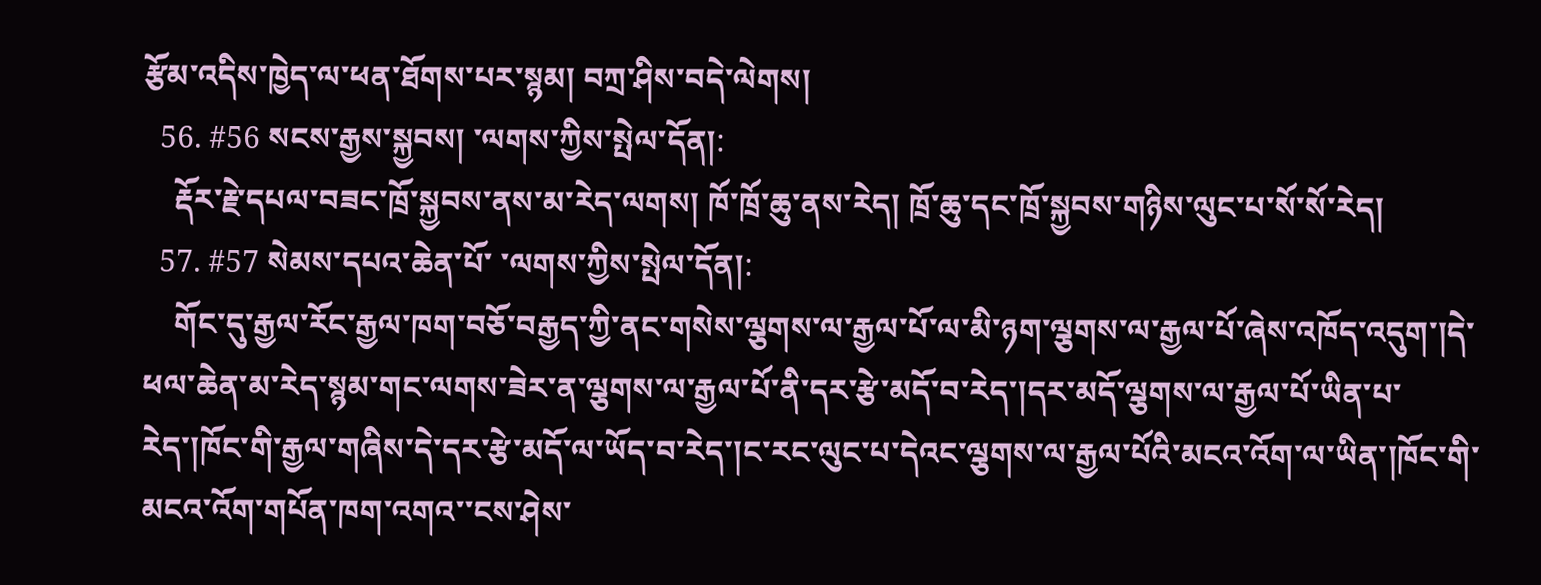རྩོམ་འདིས་ཁྱེད་ལ་ཕན་ཐོགས་པར་སྙམ། བཀྲ་ཤིས་བདེ་ལེགས།
  56. #56 སངས་རྒྱས་སྐྱབས། ་ལགས་ཀྱིས་སྤེལ་དོན།:
    རྡོར་རྗེ་དཔལ་བཟང་ཁྲོ་སྐྱབས་ནས་མ་རེད་ལགས། ཁོ་ཁྲོ་ཆུ་ནས་རེད། ཁྲོ་ཆུ་དང་ཁྲོ་སྐྱབས་གཉིས་ལུང་པ་སོ་སོ་རེད།
  57. #57 སེམས་དཔའ་ཆེན་པོ་ ་ལགས་ཀྱིས་སྤེལ་དོན།:
    གོང་དུ་རྒྱལ་རོང་རྒྱལ་ཁག་བཅོ་བརྒྱད་ཀྱི་ནང་གསེས་ལྕགས་ལ་རྒྱལ་པོ་ལ་མི་ཉག་ལྕགས་ལ་རྒྱལ་པོ་ཞེས་འཁོད་འདུག་།དེ་ཕལ་ཆེན་མ་རེད་སྙམ་གང་ལགས་ཟེར་ན་ལྕགས་ལ་རྒྱལ་པོ་ནི་དར་རྩེ་མདོ་བ་རེད་།དར་མདོ་ལྕགས་ལ་རྒྱལ་པོ་ཡིན་པ་རེད་།ཁོང་གི་རྒྱལ་གཞིས་དེ་དར་རྩེ་མདོ་ལ་ཡོད་བ་རེད་།ང་རང་ལུང་པ་དེའང་ལྕགས་ལ་རྒྱལ་པོའི་མངའ་འོག་ལ་ཡིན་།ཁོང་གི་མངའ་འོག་གཔོན་ཁག་འགའ་་ངས་ཤེས་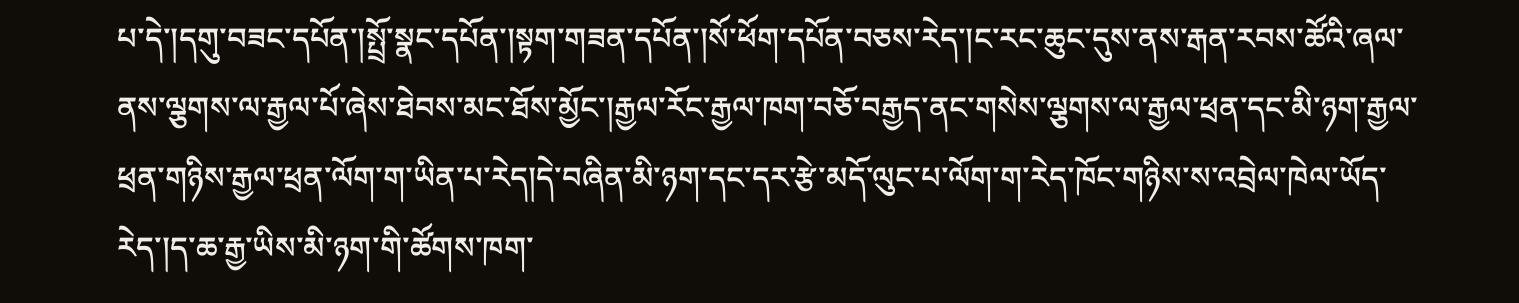པ་དེ་།དགུ་བཟང་དཔོན་།སྤྲོ་སྣང་དཔོན་།སྟག་གཟན་དཔོན་།སོ་ཕོག་དཔོན་བཅས་རེད་།ང་རང་ཆུང་དུས་ནས་རྒན་རབས་ཚོའི་ཞལ་ནས་ལྕགས་ལ་རྒྱལ་པོ་ཞེས་ཐེབས་མང་ཐོས་མྱོང་།རྒྱལ་རོང་རྒྱལ་ཁག་བཅོ་བརྒྱད་ནང་གསེས་ལྕགས་ལ་རྒྱལ་ཕྲན་དང་མི་ཉག་རྒྱལ་ཕྲན་གཉིས་རྒྱལ་ཕྲན་ལོག་ག་ཡིན་པ་རེད།དེ་བཞིན་མི་ཉག་དང་དར་རྩེ་མདོ་ལུང་པ་ལོག་ག་རེད་ཁོང་གཉིས་ས་འབྲེལ་ཁེལ་ཡོད་རེད་།ད་ཆ་རྒྱ་ཡིས་མི་ཉག་གི་ཚོགས་ཁག་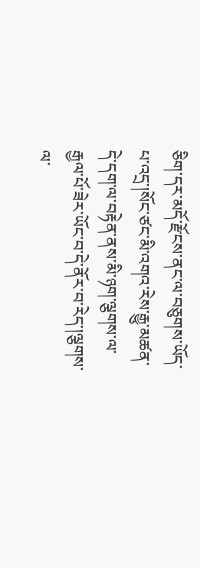ཅིག་དར་མདོ་རྫོངས་ནང་ལ་བཅུགས་ཡོད་པ་འདྲ་།སོང་ཙང་མི་འགའ་རེས་རྒྱུ་མཚན་དེ་དག་ལ་བརྟེན་ནས་མི་ཉག་ལྕགས་ལ་རྒྱལ་པོ་ཟེར་ཡོང་བ་དེ་ནོར་བ་རེད་།ལྕགས་ལ་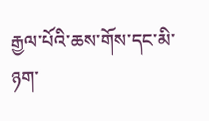རྒྱལ་པོའི་ཆས་གོས་དང་མི་ཉག་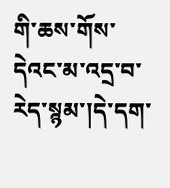གི་ཆས་གོས་དེའང་མ་འདྲ་བ་རེད་སྙམ་།དེ་དག་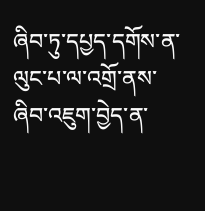ཞིབ་ཏུ་དཔྱད་དགོས་ན་ལུང་པ་ལ་འགྲོ་ནས་ཞིབ་འཇུག་བྱེད་ན་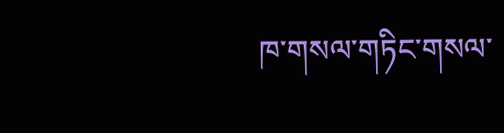ཁ་གསལ་གཏིང་གསལ་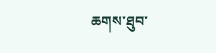ཆགས་ཐུབ་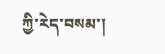ཀྱི་རེད་བསམ་།